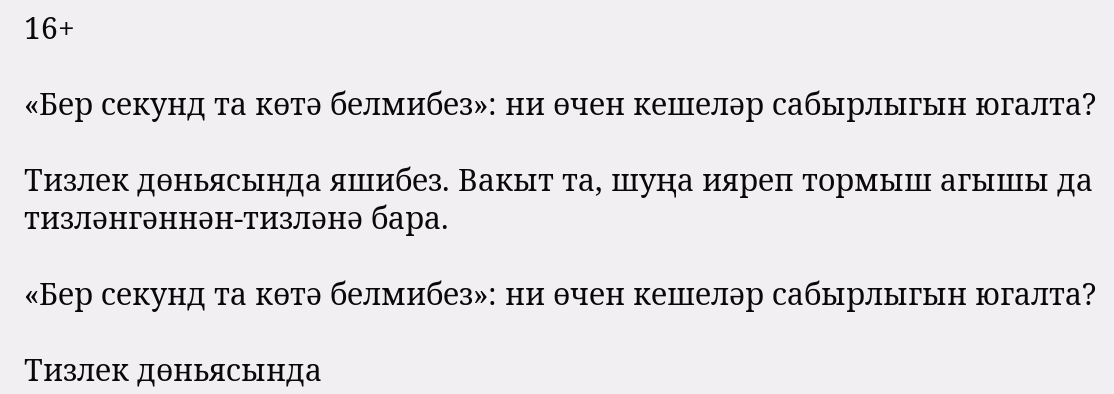16+

«Бер секунд та көтә белмибез»: ни өчен кешеләр сабырлыгын югалта?

Тизлек дөньясында яшибез. Вакыт та, шуңа ияреп тормыш агышы да тизләнгәннән-тизләнә бара.

«Бер секунд та көтә белмибез»: ни өчен кешеләр сабырлыгын югалта?

Тизлек дөньясында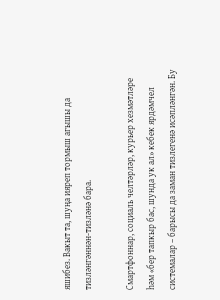яшибез. Вакыт та, шуңа ияреп тормыш агышы да тизләнгәннән-тизләнә бара.

Смартфоннар, социаль челтәрләр, курьер хезмәтләре һәм «бер тапкыр бас, шунда ук ал» кебек ярдәмчел системалар – барысы да заман тизлегенә исәпләнгән. Бу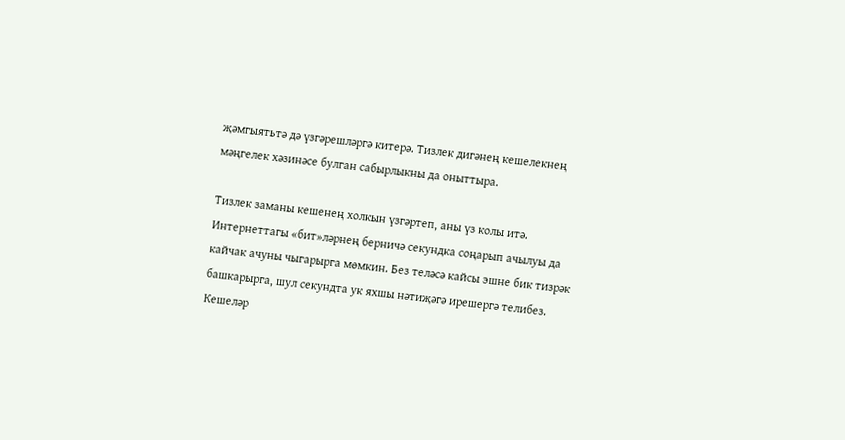җәмгыятьтә дә үзгәрешләргә китерә. Тизлек дигәнең кешелекнең мәңгелек хәзинәсе булган сабырлыкны да оныттыра.

Тизлек заманы кешенең холкын үзгәртеп, аны үз колы итә. Интернеттагы «бит»ләрнең берничә секундка соңарып ачылуы да кайчак ачуны чыгарырга мөмкин. Без теләсә кайсы эшне бик тизрәк башкарырга, шул секундта ук яхшы нәтиҗәгә ирешергә телибез. Кешеләр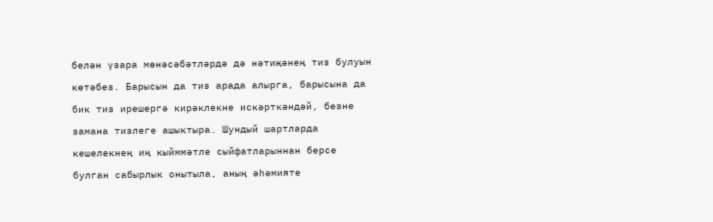белән үзара мөнәсәбәтләрдә дә нәтиҗәнең тиз булуын көтәбез. Барысын да тиз арада алырга, барысына да бик тиз ирешергә кирәклекне искәрткәндәй, безне замана тизлеге ашыктыра. Шундый шартларда кешелекнең иң кыйммәтле сыйфатларыннан берсе булган сабырлык онытыла, аның әһәмияте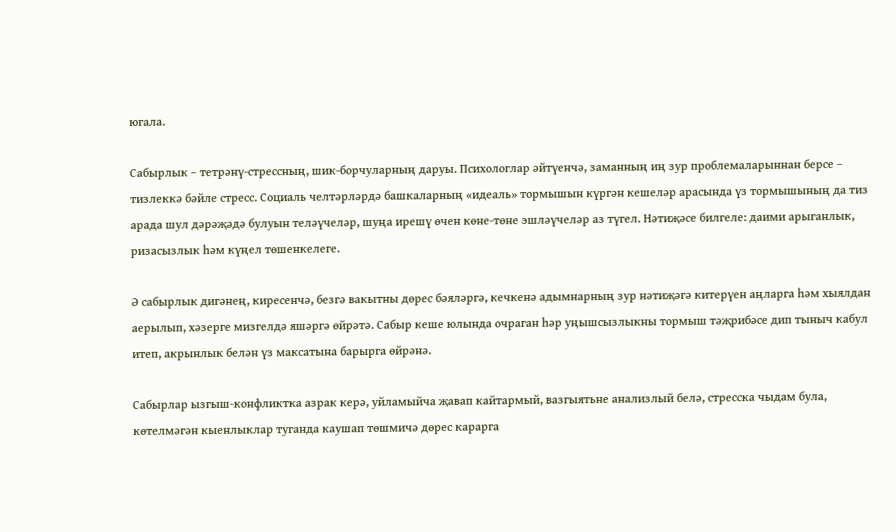югала.

Сабырлык – тетрәнү-стрессның, шик-борчуларның даруы. Психологлар әйтүенчә, заманның иң зур проблемаларыннан берсе – тизлеккә бәйле стресс. Социаль челтәрләрдә башкаларның «идеаль» тормышын күргән кешеләр арасында үз тормышының да тиз арада шул дәрәҗәдә булуын теләүчеләр, шуңа ирешү өчен көне-төне эшләүчеләр аз түгел. Нәтиҗәсе билгеле: даими арыганлык, ризасызлык һәм күңел төшенкелеге.

Ә сабырлык дигәнең, киресенчә, безгә вакытны дөрес бәяләргә, кечкенә адымнарның зур нәтиҗәгә китерүен аңларга һәм хыялдан аерылып, хәзерге мизгелдә яшәргә өйрәтә. Сабыр кеше юлында очраган һәр уңышсызлыкны тормыш тәҗрибәсе дип тыныч кабул итеп, акрынлык белән үз максатына барырга өйрәнә.

Сабырлар ызгыш-конфликтка азрак керә, уйламыйча җавап кайтармый, вазгыятьне анализлый белә, стресска чыдам була, көтелмәгән кыенлыклар туганда каушап төшмичә дөрес карарга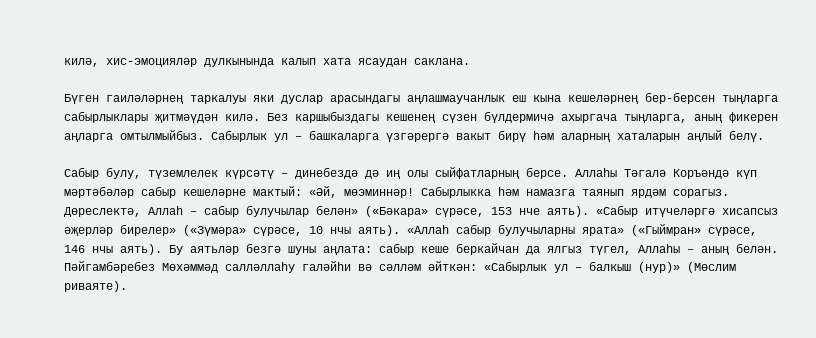килә, хис-эмоцияләр дулкынында калып хата ясаудан саклана.

Бүген гаиләләрнең таркалуы яки дуслар арасындагы аңлашмаучанлык еш кына кешеләрнең бер-берсен тыңларга сабырлыклары җитмәүдән килә. Без каршыбыздагы кешенең сүзен бүлдермичә ахыргача тыңларга, аның фикерен аңларга омтылмыйбыз. Сабырлык ул – башкаларга үзгәрергә вакыт бирү һәм аларның хаталарын аңлый белү.

Сабыр булу, түземлелек күрсәтү – динебездә дә иң олы сыйфатларның берсе. Аллаһы Тәгалә Коръәндә күп мәртәбәләр сабыр кешеләрне мактый: «Әй, мөэминнәр! Сабырлыкка һәм намазга таянып ярдәм сорагыз. Дөреслектә, Аллаһ – сабыр булучылар белән» («Бәкара» сүрәсе, 153 нче аять). «Сабыр итүчеләргә хисапсыз әҗерләр бирелер» («Зүмәра» сүрәсе, 10 нчы аять). «Аллаһ сабыр булучыларны ярата» («Гыймран» сүрәсе, 146 нчы аять). Бу аятьләр безгә шуны аңлата: сабыр кеше беркайчан да ялгыз түгел, Аллаһы – аның белән. Пәйгамбәребез Мөхәммәд салләллаһу галәйһи вә сәлләм әйткән: «Сабырлык ул – балкыш (нур)» (Мөслим риваяте).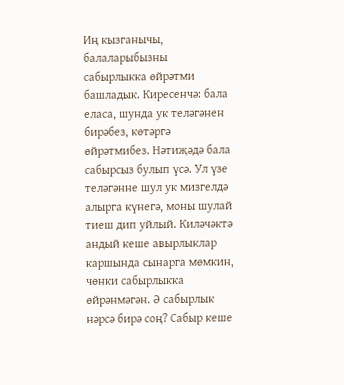Иң кызганычы, балаларыбызны сабырлыкка өйрәтми башладык. Киресенчә: бала еласа, шунда ук теләгәнен бирәбез, көтәргә өйрәтмибез. Нәтиҗәдә бала сабырсыз булып үсә. Ул үзе теләгәнне шул ук мизгелдә алырга күнегә, моны шулай тиеш дип уйлый. Киләчәктә андый кеше авырлыклар каршында сынарга мөмкин, чөнки сабырлыкка өйрәнмәгән. Ә сабырлык нәрсә бирә соң? Сабыр кеше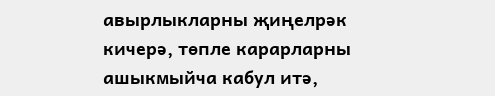авырлыкларны җиңелрәк кичерә, төпле карарларны ашыкмыйча кабул итә,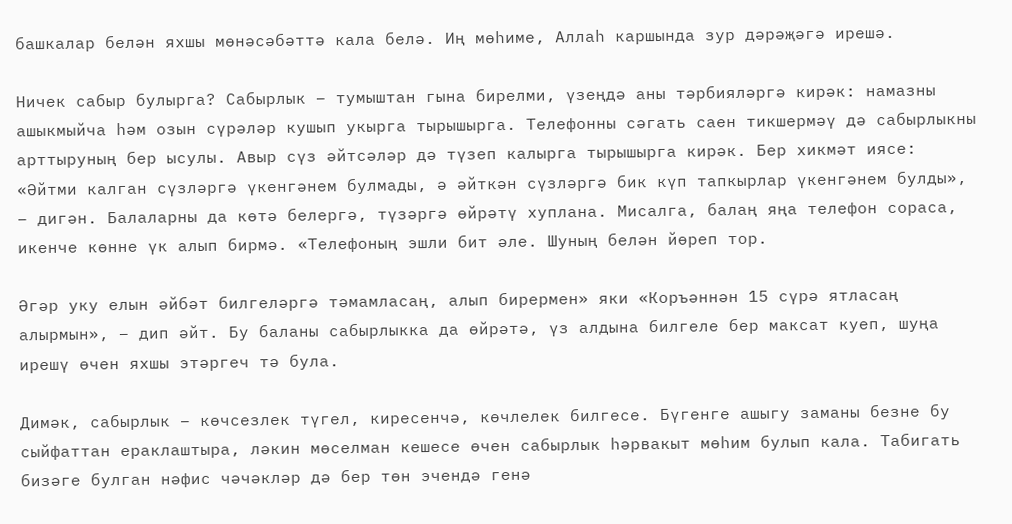башкалар белән яхшы мөнәсәбәттә кала белә. Иң мөһиме, Аллаһ каршында зур дәрәҗәгә ирешә.

Ничек сабыр булырга? Сабырлык – тумыштан гына бирелми, үзеңдә аны тәрбияләргә кирәк: намазны ашыкмыйча һәм озын сүрәләр кушып укырга тырышырга. Телефонны сәгать саен тикшермәү дә сабырлыкны арттыруның бер ысулы. Авыр сүз әйтсәләр дә түзеп калырга тырышырга кирәк. Бер хикмәт иясе: «Әйтми калган сүзләргә үкенгәнем булмады, ә әйткән сүзләргә бик күп тапкырлар үкенгәнем булды», – дигән. Балаларны да көтә белергә, түзәргә өйрәтү хуплана. Мисалга, балаң яңа телефон сораса, икенче көнне үк алып бирмә. «Телефоның эшли бит әле. Шуның белән йөреп тор.

Әгәр уку елын әйбәт билгеләргә тәмамласаң, алып бирермен» яки «Коръәннән 15 сүрә ятласаң алырмын», – дип әйт. Бу баланы сабырлыкка да өйрәтә, үз алдына билгеле бер максат куеп, шуңа ирешү өчен яхшы этәргеч тә була.

Димәк, сабырлык – көчсезлек түгел, киресенчә, көчлелек билгесе. Бүгенге ашыгу заманы безне бу сыйфаттан ераклаштыра, ләкин мөселман кешесе өчен сабырлык һәрвакыт мөһим булып кала. Табигать бизәге булган нәфис чәчәкләр дә бер төн эчендә генә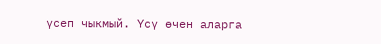үсеп чыкмый. Үсү өчен аларга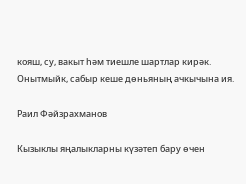кояш, су, вакыт һәм тиешле шартлар кирәк. Онытмыйк, сабыр кеше дөньяның ачкычына ия.

Раил Фәйзрахманов

Кызыклы яңалыкларны күзәтеп бару өчен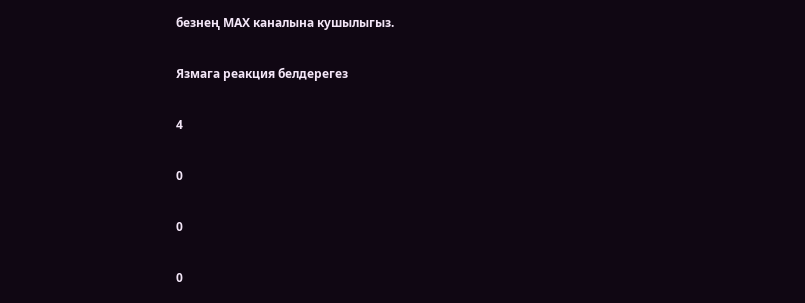безнең МАХ каналына кушылыгыз.

Язмага реакция белдерегез

4

0

0

0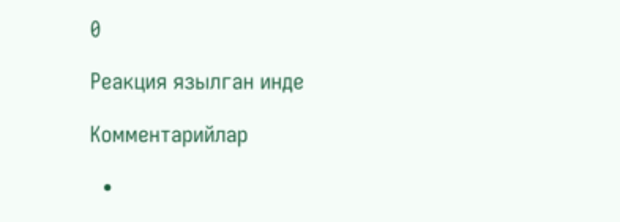0

Реакция язылган инде

Комментарийлар

  •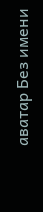аватар Без имени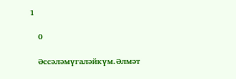1

    0

    Әссәләмүгаләйкүм.Әлмәт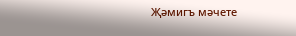Җәмигъ мәчете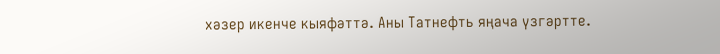хәзер икенче кыяфәттә. Аны Татнефть яңача үзгәртте.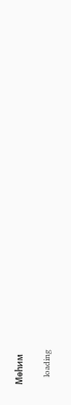Мөһим

    loading